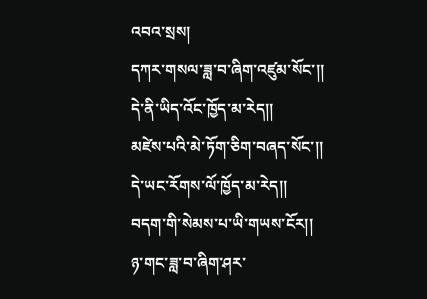འབའ་སྲས།
དཀར་གསལ་ཟླ་བ་ཞིག་འཛུམ་སོང་།།
དེ་ནི་ཡིད་འོང་ཁྱོད་མ་རེད།།
མཛེས་པའི་མེ་ཏོག་ཅིག་བཞད་སོང་།།
དེ་ཡང་རོགས་ལོ་ཁྱོད་མ་རེད།།
བདག་གི་སེམས་པ་ཡི་གཡས་ངོར།།
ཉ་གང་ཟླ་བ་ཞིག་ཤར་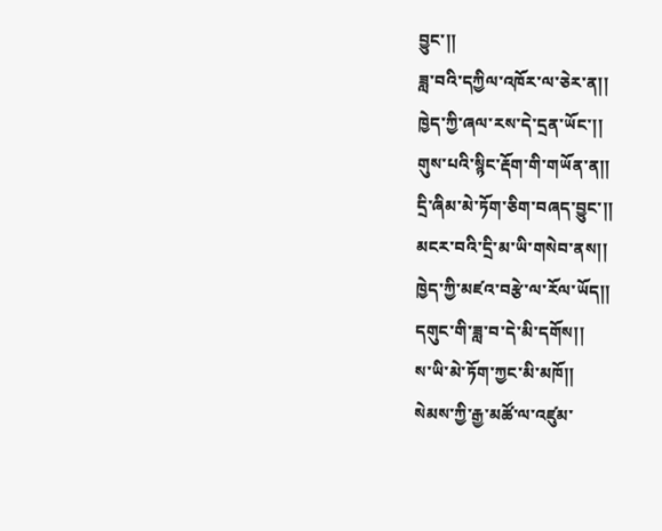བྱུང་།།
ཟླ་བའི་དཀྱིལ་འཁོར་ལ་ཅེར་ན།།
ཁྱེད་ཀྱི་ཞལ་རས་དེ་དྲན་ཡོང་།།
གུས་པའི་སྙིང་རྡོག་གི་གཡོན་ན།།
དྲི་ཞིམ་མེ་ཏོག་ཅིག་བཞད་བྱུང་།།
མངར་བའི་དྲི་མ་ཡི་གསེབ་ནས།།
ཁྱེད་ཀྱི་མཛའ་བརྩེ་ལ་རོལ་ཡོད།།
དགུང་གི་ཟླ་བ་དེ་མི་དགོས།།
ས་ཡི་མེ་ཏོག་ཀྱང་མི་མཁོ།།
སེམས་ཀྱི་རྒྱ་མཚོ་ལ་འཛུམ་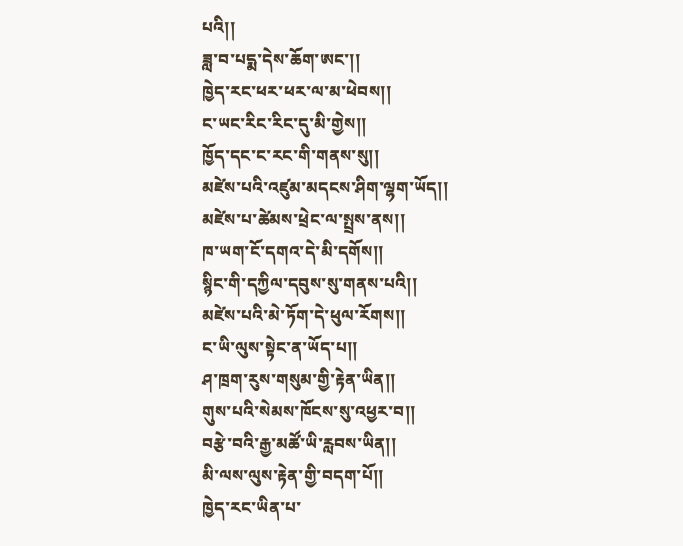པའི།།
ཟླ་བ་པདྨ་དེས་ཆོག་ཨང་།།
ཁྱེད་རང་ཕར་ཕར་ལ་མ་ཕེབས།།
ང་ཡང་རིང་རིང་དུ་མི་གྱེས།།
ཁྱོད་དང་ང་རང་གི་གནས་སུ།།
མཛེས་པའི་འཛུམ་མདངས་ཤིག་ལྷག་ཡོད།།
མཛེས་པ་ཚེམས་ཕྲེང་ལ་སྤྲས་ནས།།
ཁ་ཡག་ངོ་དགའ་དེ་མི་དགོས།།
སྙིང་གི་དཀྱིལ་དབུས་སུ་གནས་པའི།།
མཛེས་པའི་མེ་ཏོག་དེ་ཕུལ་རོགས།།
ང་ཡི་ལུས་སྟེང་ན་ཡོད་པ།།
ཤ་ཁྲག་རུས་གསུམ་གྱི་རྟེན་ཡིན།།
གུས་པའི་སེམས་ཁོངས་སུ་འཕྱར་བ།།
བརྩེ་བའི་རྒྱ་མཚོ་ཡི་རླབས་ཡིན།།
མི་ལས་ལུས་རྟེན་གྱི་བདག་པོ།།
ཁྱེད་རང་ཡིན་པ་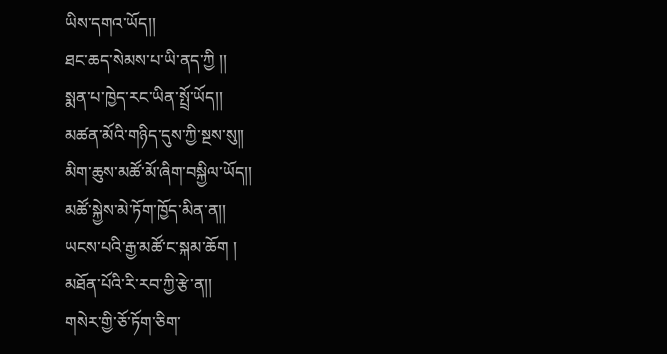ཡིས་དགའ་ཡོད།།
ཐང་ཆད་སེམས་པ་ཡི་ནད་ཀྱི །།
སྨན་པ་ཁྱེད་རང་ཡིན་སྤྲོ་ཡོད།།
མཚན་མོའི་གཉིད་དུས་ཀྱི་སྔས་སུ།།
མིག་ཆུས་མཚོ་མོ་ཞིག་བསྐྱིལ་ཡོད།།
མཚོ་སྐྱེས་མེ་ཏོག་ཁྱོད་མིན་ན།།
ཡངས་པའི་རྒྱ་མཚོ་ང་སྐམ་ཆོག །
མཐོན་པོའི་རི་རབ་ཀྱི་རྩེ་ན།།
གསེར་གྱི་ཅོ་ཏོག་ཅིག་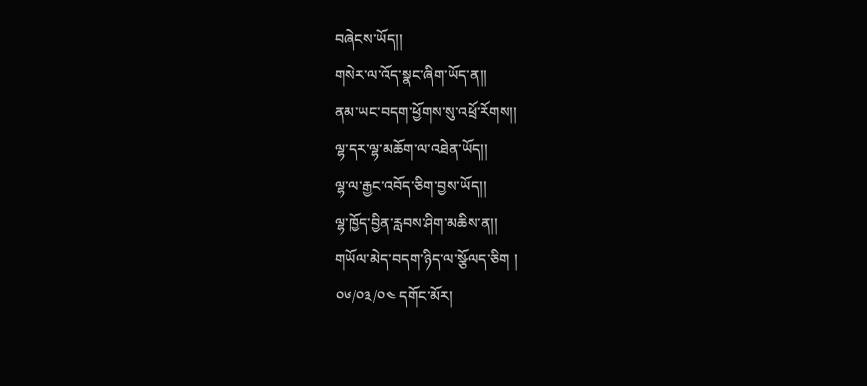བཞེངས་ཡོད།།
གསེར་ལ་འོད་སྣང་ཞིག་ཡོད་ན།།
ནམ་ཡང་བདག་ཕྱོགས་སུ་འཕྲོ་རོགས།།
ལྷ་དར་ལྷ་མཆོག་ལ་འཐེན་ཡོད།།
ལྷ་ལ་རྒྱང་འབོད་ཅིག་བྱས་ཡོད།།
ལྷ་ཁྱོད་བྱིན་རླབས་ཤིག་མཆིས་ན།།
གཡོལ་མེད་བདག་ཉིད་ལ་སྩོལད་ཅིག །
༠༦/༠༣/༠༤ དགོང་མོར།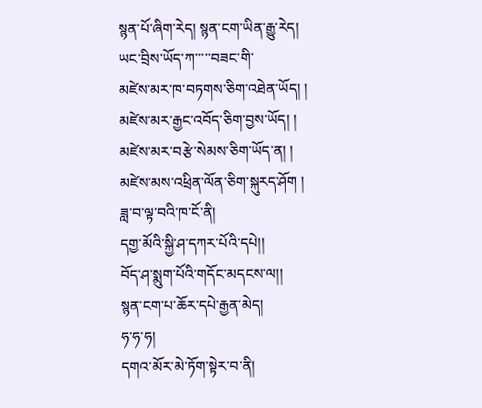སྙན་པོ་ཞིག་རེད། སྙན་ངག་ཡིན་རྒྱུ་རེད།
ཡང་བྲིས་ཡོད་ཀ་་་་་བཟང་གི་
མཛེས་མར་ཁ་བཏགས་ཅིག་འཐེན་ཡོད། །
མཛེས་མར་རྒྱང་འབོད་ཅིག་བྱས་ཡོད། །
མཛེས་མར་བརྩེ་སེམས་ཅིག་ཡོད་ན། །
མཛེས་མས་འཕྲིན་ལོན་ཅིག་སྐུརད་ཤོག །
ཟླ་བ་ལྟ་བའི་ཁ་ངོ་ནི།
དགྱ་མོའི་སྐྱི་ཤ་དཀར་པོའི་དཔེ།།
བོད་ཤ་སྨུག་པོའི་གདོང་མདངས་ལ།།
སྙན་ངག་པ་ཆོར་དཔེ་རྒྱན་མེད།
ཧ་ཧ་ཧ།
དགའ་མོར་མེ་ཏོག་སྟེར་བ་ནི།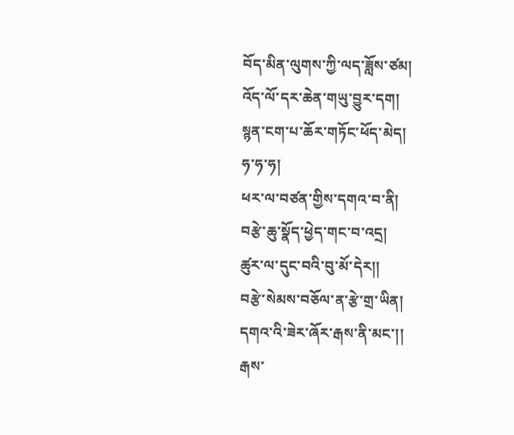བོད་མིན་ལུགས་ཀྱི་ལད་ཟློས་ཙམ།
འོད་ལོ་དར་ཆེན་གཡུ་བྱུར་དག།
སྙན་ངག་པ་ཆོར་གཏོང་ཕོད་མེད།
ཧ་ཧ་ཧ།
ཕར་ལ་བཙན་གྱིས་དགའ་བ་ནི།
བརྩེ་ཆུ་སྣོད་ཕྱེད་གང་བ་འདྲ།
ཚུར་ལ་དུང་བའི་བུ་མོ་དེར།།
བརྩེ་སེམས་བཅོལ་ན་རྩེ་གྲ་ཡིན།
དགའ་འི་ཟེར་ཞོར་རྒས་ནི་མང་།།
རྒས་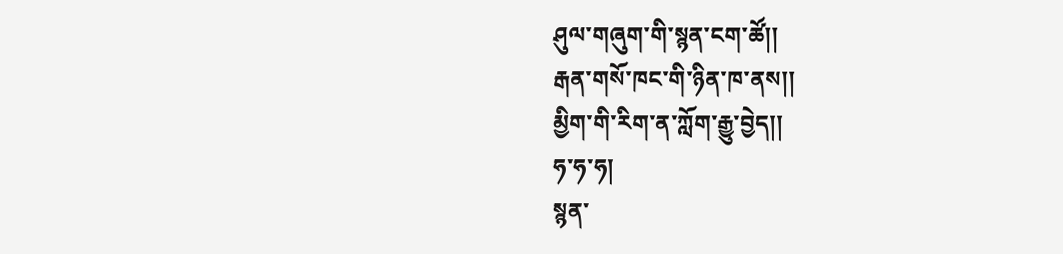ཤུལ་གཞུག་གི་སྙན་ངག་ཚོ།།
རྒན་གསོ་ཁང་གི་ཉིན་ཁ་ནས།།
མྱིག་གི་རིག་ན་ཀློག་རྒྱུ་བྱེད།།
ཧ་ཧ་ཧ།
སྙན་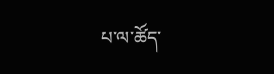པ་ལ་ཚོད་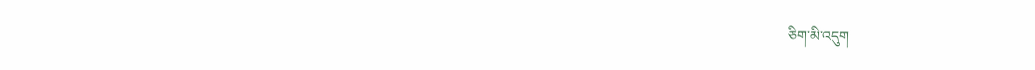ཅིག་མི་འདུག